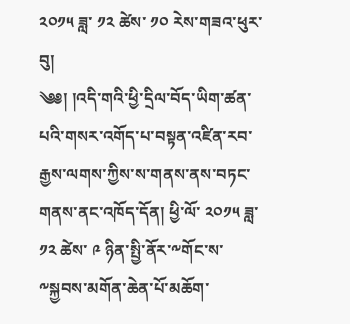༢༠༡༥ ཟླ་ ༡༢ ཚེས་ ༡༠ རེས་གཟའ་ཕུར་བུ།
༄༅། །འདི་གའི་ཕྱི་དྲིལ་བོད་ཡིག་ཚན་པའི་གསར་འགོད་པ་བསྟན་འཛིན་རབ་རྒྱས་ལགས་ཀྱིས་ས་གནས་ནས་བཏང་གནས་ནང་འཁོད་དོན། ཕྱི་ལོ་ ༢༠༡༥ ཟླ་ ༡༢ ཚེས་ ༩ ཉིན་སྤྱི་ནོར་༸གོང་ས་༸སྐྱབས་མགོན་ཆེན་པོ་མཆོག་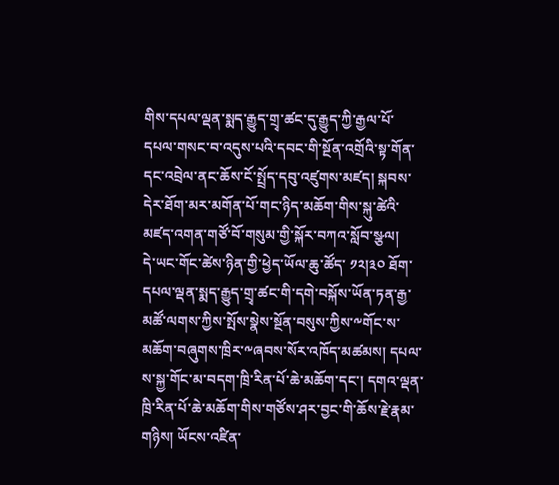གིས་དཔལ་ལྡན་སྨད་རྒྱུད་གྲྭ་ཚང་དུ་རྒྱུད་ཀྱི་རྒྱལ་པོ་དཔལ་གསང་བ་འདུས་པའི་དབང་གི་སྔོན་འགྲོའི་སྟ་གོན་དང་འབྲེལ་ནང་ཆོས་ངོ་སྤྲོད་དབུ་འཛུགས་མཛད། སྐབས་དེར་ཐོག་མར་མགོན་པོ་གང་ཉིད་མཆོག་གིས་སྐུ་ཚེའི་མཛད་འགན་གཙོ་བོ་གསུམ་གྱི་སྐོར་བཀའ་སློབ་སྩལ།
དེ་ཡང་གོང་ཚེས་ཉིན་གྱི་ཕྱེད་ཡོལ་ཆུ་ཚོད་ ༡༢།༣༠ ཐོག་དཔལ་ལྡན་སྨད་རྒྱུད་གྲྭ་ཚང་གི་དགེ་བསྐོས་ཡོན་ཏན་རྒྱ་མཚོ་ལགས་ཀྱིས་སྤོས་སྣེས་སྔོན་བསུས་ཀྱིས་༸གོང་ས་མཆོག་བཞུགས་ཁྲིར་༸ཞབས་སོར་འཁོད་མཚམས། དཔལ་ས་སྐྱ་གོང་མ་བདག་ཁྲི་རིན་པོ་ཆེ་མཆོག་དང་། དགའ་ལྡན་ཁྲི་རིན་པོ་ཆེ་མཆོག་གིས་གཙོས་ཤར་བྱང་གི་ཆོས་རྗེ་རྣམ་གཉིས། ཡོངས་འཛིན་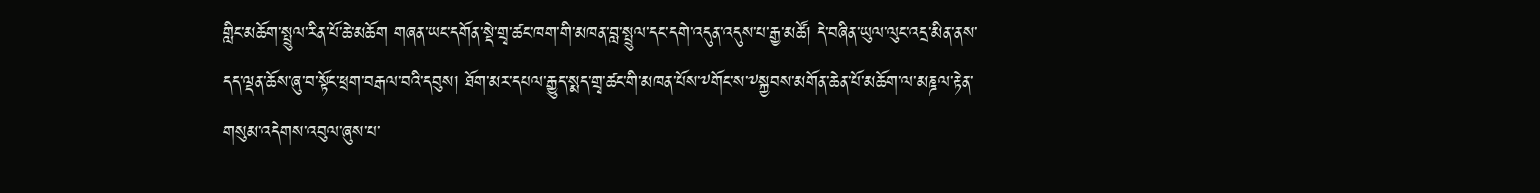གླིང་མཆོག་སྤྲུལ་རིན་པོ་ཆེ་མཆོག གཞན་ཡང་དགོན་སྡེ་གྲྭ་ཚང་ཁག་གི་མཁན་བླ་སྤྲུལ་དང་དགེ་འདུན་འདུས་པ་རྒྱ་མཚོ། དེ་བཞིན་ཡུལ་ལུང་འདྲ་མིན་ནས་དད་ལྡན་ཆོས་ཞུ་བ་སྟོང་ཕྲག་བརྒལ་བའི་དབུས། ཐོག་མར་དཔལ་རྒྱུད་སྨད་གྲྭ་ཚང་གི་མཁན་པོས་༸གོང་ས་༸སྐྱབས་མགོན་ཆེན་པོ་མཆོག་ལ་མཎྜལ་རྟེན་གསུམ་འདེགས་འབུལ་ཞུས་པ་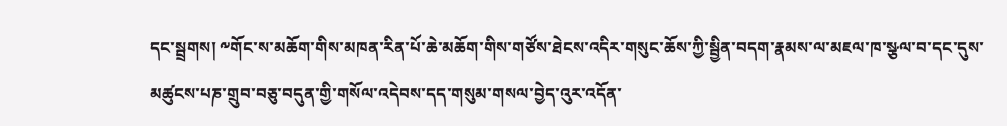དང་སྦྲགས། ༸གོང་ས་མཆོག་གིས་མཁན་རིན་པོ་ཆེ་མཆོག་གིས་གཙོས་ཐེངས་འདིར་གསུང་ཆོས་ཀྱི་སྦྱིན་བདག་རྣམས་ལ་མཇལ་ཁ་སྩལ་བ་དང་དུས་མཚུངས་པཎ་གྲུབ་བཅུ་བདུན་གྱི་གསོལ་འདེབས་དད་གསུམ་གསལ་བྱེད་འུར་འདོན་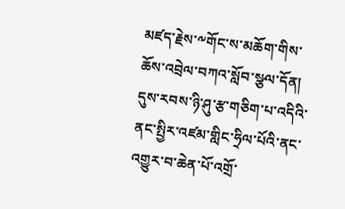མཛད་རྗེས་༸གོང་ས་མཆོག་གིས་ཆོས་འབྲེལ་བཀའ་སློབ་སྩལ་དོན།
དུས་རབས་ཉི་ཤུ་རྩ་གཅིག་པ་འདིའི་ནང་སྤྱིར་འཛམ་གླིང་ཧྲིལ་པོའི་ནང་འགྱུར་བ་ཆེན་པོ་འགྲོ་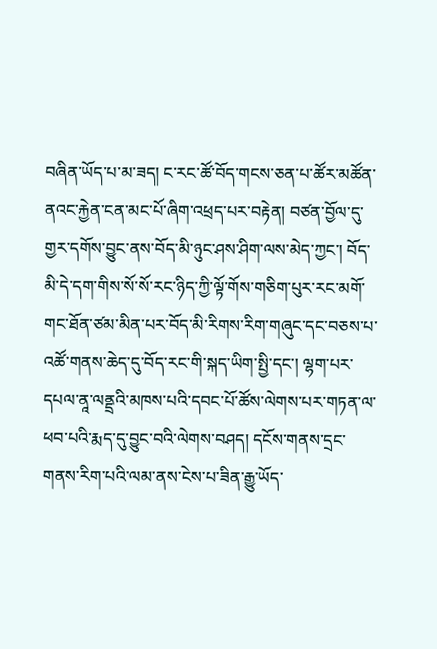བཞིན་ཡོད་པ་མ་ཟད། ང་རང་ཚོ་བོད་གངས་ཅན་པ་ཚོར་མཚོན་ནའང་རྐྱེན་ངན་མང་པོ་ཞིག་འཕྲད་པར་བརྟེན། བཙན་བྱོལ་དུ་གྱར་དགོས་བྱུང་ནས་བོད་མི་ཉུང་ཤས་ཤིག་ལས་མེད་ཀྱང་། བོད་མི་དེ་དག་གིས་སོ་སོ་རང་ཉིད་ཀྱི་ལྟོ་གོས་གཅིག་པུར་རང་མགོ་གང་ཐོན་ཙམ་མིན་པར་བོད་མི་རིགས་རིག་གཞུང་དང་བཅས་པ་འཚོ་གནས་ཆེད་དུ་བོད་རང་གི་སྐད་ཡིག་སྤྱི་དང་། ལྷག་པར་དཔལ་ནཱ་ལནྡྲའི་མཁས་པའི་དབང་པོ་ཚོས་ལེགས་པར་གཏན་ལ་ཕབ་པའི་རྨད་དུ་བྱུང་བའི་ལེགས་བཤད། དངོས་གནས་དྲང་གནས་རིག་པའི་ལམ་ནས་ངེས་པ་ཟིན་རྒྱུ་ཡོད་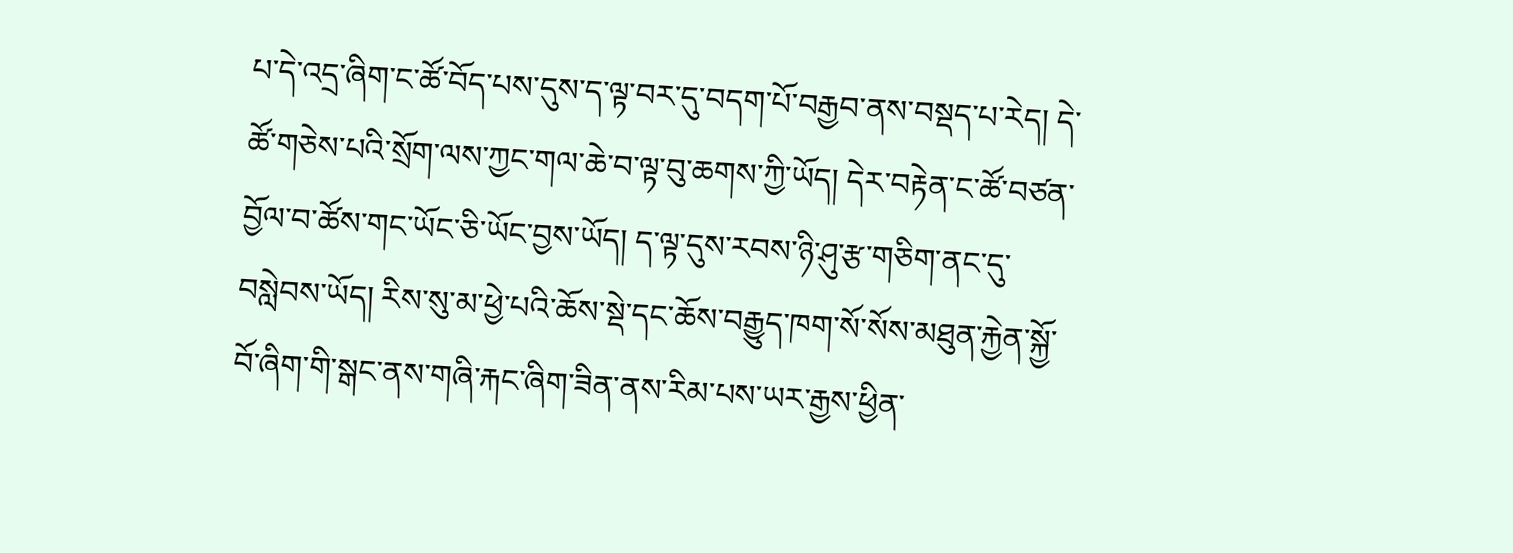པ་དེ་འདྲ་ཞིག་ང་ཚོ་བོད་པས་དུས་ད་ལྟ་བར་དུ་བདག་པོ་བརྒྱབ་ནས་བསྡད་པ་རེད། དེ་ཚོ་གཅེས་པའི་སྲོག་ལས་ཀྱང་གལ་ཆེ་བ་ལྟ་བུ་ཆགས་ཀྱི་ཡོད། དེར་བརྟེན་ང་ཚོ་བཙན་བྱོལ་བ་ཚོས་གང་ཡོང་ཅི་ཡོང་བྱས་ཡོད། ད་ལྟ་དུས་རབས་ཉི་ཤུ་རྩ་གཅིག་ནང་དུ་བསླེབས་ཡོད། རིས་སུ་མ་ཕྱེ་པའི་ཆོས་སྡེ་དང་ཆོས་བརྒྱུད་ཁག་སོ་སོས་མཐུན་རྐྱེན་སྐྱོ་བོ་ཞིག་གི་སྒང་ནས་གཞི་རྐང་ཞིག་ཟིན་ནས་རིམ་པས་ཡར་རྒྱས་ཕྱིན་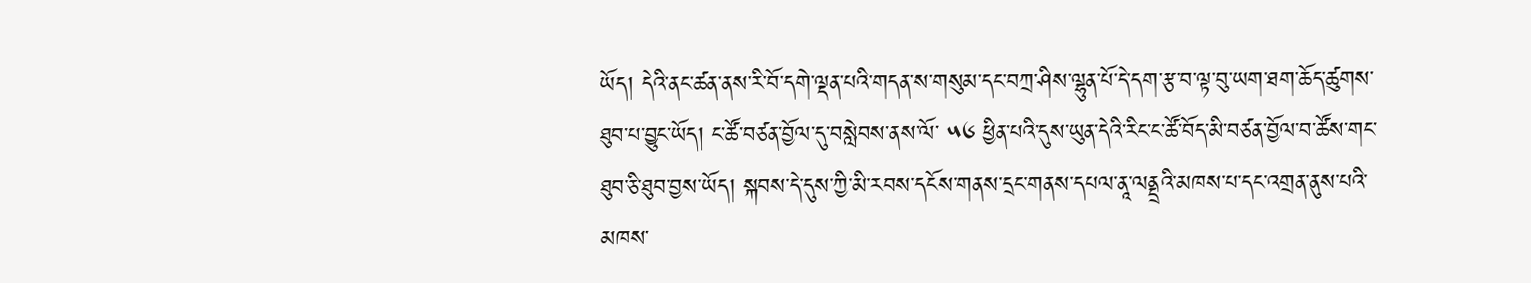ཡོད། དེའི་ནང་ཚན་ནས་རི་བོ་དགེ་ལྡན་པའི་གདན་ས་གསུམ་དང་བཀྲ་ཤིས་ལྷུན་པོ་དེ་དག་རྩ་བ་ལྟ་བུ་ཡག་ཐག་ཆོད་ཚུགས་ཐུབ་པ་བྱུང་ཡོད། ང་ཚོ་བཙན་བྱོལ་དུ་བསླེབས་ནས་ལོ་ ༥༦ ཕྱིན་པའི་དུས་ཡུན་དེའི་རིང་ང་ཚོ་བོད་མི་བཙན་བྱོལ་བ་ཚོས་གང་ཐུབ་ཅི་ཐུབ་བྱས་ཡོད། སྐབས་དེ་དུས་ཀྱི་མི་རབས་དངོས་གནས་དྲང་གནས་དཔལ་ནཱ་ལནྡྲའི་མཁས་པ་དང་འགྲན་ནུས་པའི་མཁས་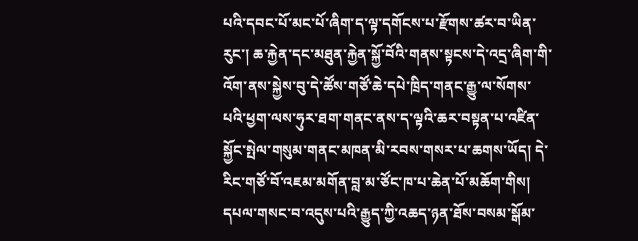པའི་དབང་པོ་མང་པོ་ཞིག་ད་ལྟ་དགོངས་པ་རྫོགས་ཚར་བ་ཡིན་རུང་། ཆ་རྐྱེན་དང་མཐུན་རྐྱེན་སྐྱོ་བོའི་གནས་སྟངས་དེ་འདྲ་ཞིག་གི་འོག་ནས་སྐྱེས་བུ་དེ་ཚོས་གཙོ་ཆེ་དཔེ་ཁྲིད་གནང་རྒྱུ་ལ་སོགས་པའི་ཕྱག་ལས་ཧུར་ཐག་གནང་ནས་ད་ལྟའི་ཆར་བསྟན་པ་འཛིན་སྐྱོང་སྤེལ་གསུམ་གནང་མཁན་མི་རབས་གསར་པ་ཆགས་ཡོད། དེ་རིང་གཙོ་བོ་འཇམ་མགོན་བླ་མ་ཙོང་ཁ་པ་ཆེན་པོ་མཆོག་གིས། དཔལ་གསང་བ་འདུས་པའི་རྒྱུད་ཀྱི་འཆད་ཉན་ཐོས་བསམ་སྒོམ་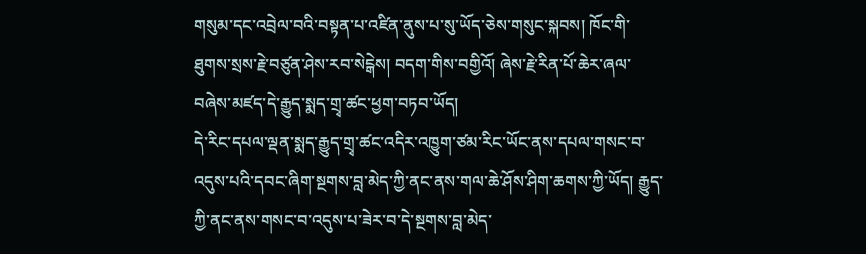གསུམ་དང་འབྲེལ་བའི་བསྟན་པ་འཛིན་ནུས་པ་སུ་ཡོད་ཅེས་གསུང་སྐབས། ཁོང་གི་ཐུགས་སྲས་རྗེ་བཙུན་ཤེས་རབ་སེངྒེས། བདག་གིས་བགྱིའོ། ཞེས་རྗེ་རིན་པོ་ཆེར་ཞལ་བཞེས་མཛད་དེ་རྒྱུད་སྨད་གྲྭ་ཚང་ཕྱག་བཏབ་ཡོད།
དེ་རིང་དཔལ་ལྡན་སྨད་རྒྱུད་གྲྭ་ཚང་འདིར་འཁྱུག་ཙམ་རིང་ཡོང་ནས་དཔལ་གསང་བ་འདུས་པའི་དབང་ཞིག་སྔགས་བླ་མེད་ཀྱི་ནང་ནས་གལ་ཆེ་ཤོས་ཤིག་ཆགས་ཀྱི་ཡོད། རྒྱུད་ཀྱི་ནང་ནས་གསང་བ་འདུས་པ་ཟེར་བ་དེ་སྔགས་བླ་མེད་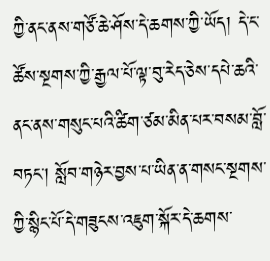ཀྱི་ནང་ནས་གཙོ་ཆེ་ཤོས་དེ་ཆགས་ཀྱི་ཡོད། དེ་ང་ཚོས་སྔགས་ཀྱི་རྒྱལ་པོ་ལྟ་བུ་རེད་ཅེས་དཔེ་ཆའི་ནང་ནས་གསུང་པའི་ཚིག་ཙམ་མིན་པར་བསམ་བློ་བཏང་། སློབ་གཉེར་བྱས་པ་ཡིན་ན་གསང་སྔགས་ཀྱི་སྙིང་པོ་དེ་གཟུངས་འཇུག་སྐོར་དེ་ཆགས་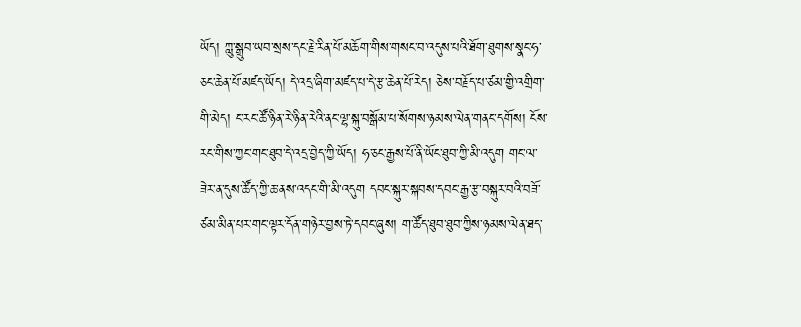ཡོད། ཀླུ་སྒྲུབ་ཡབ་སྲས་དང་རྗེ་རིན་པོ་མཆོག་གིས་གསང་བ་འདུས་པའི་ཐོག་ཐུགས་སྣང་ཧ་ཅང་ཆེན་པོ་མཛད་ཡོད། དེ་འདྲ་ཞིག་མཛད་པ་དེ་རྩ་ཆེན་པོ་རེད། ཅེས་བརྗོད་པ་ཙམ་གྱི་འགྲིག་གི་མེད། ང་རང་ཚོ་ཉིན་རེ་ཉིན་རེའི་ནང་ལྷ་སྐུ་བསྒོམ་པ་སོགས་ཉམས་ལེན་གནང་དགོས། ངོས་རང་གིས་ཀྱང་གང་ཐུབ་དེ་འདྲ་བྱེད་ཀྱི་ཡོད། ཧ་ཅང་རྒྱས་པོ་ནི་ཡོང་ཐུབ་ཀྱི་མི་འདུག གང་ལ་ཟེར་ན་དུས་ཚོད་ཀྱི་ཆ་ནས་འདང་གི་མི་འདུག དབང་སྐུར་སྐབས་དབང་རྒྱ་རྩ་བསྐུར་བའི་བཟོ་ཙམ་མིན་པར་གང་ལྟར་དོན་གཉེར་བྱས་ཏེ་དབང་ཞུས། ག་ཚོད་ཐུབ་ཐུབ་ཀྱིས་ཉམས་ལེན་ཐད་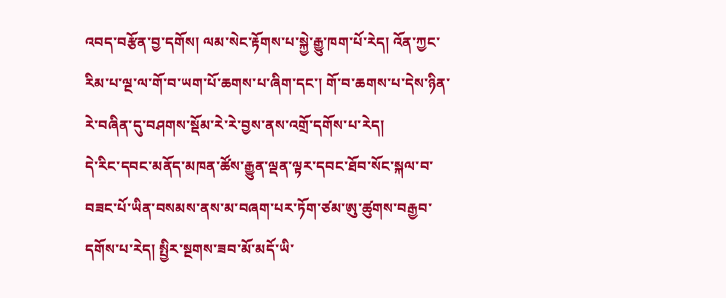འབད་བརྩོན་བྱ་དགོས། ལམ་སེང་རྟོགས་པ་སྐྱེ་རྒྱུ་ཁག་པོ་རེད། འོན་ཀྱང་རིམ་པ་ལྔ་ལ་གོ་བ་ཡག་པོ་ཆགས་པ་ཞིག་དང་། གོ་བ་ཆགས་པ་དེས་ཉིན་རེ་བཞིན་དུ་བཤགས་སྡོམ་རེ་རེ་བྱས་ནས་འགྲོ་དགོས་པ་རེད།
དེ་རིང་དབང་མནོད་མཁན་ཚོས་རྒྱུན་ལྡན་ལྟར་དབང་ཐོབ་སོང་སྐལ་བ་བཟང་པོ་ཡིན་བསམས་ནས་མ་བཞག་པར་ཏོག་ཙམ་ཨུ་ཚུགས་བརྒྱབ་དགོས་པ་རེད། སྤྱིར་སྔགས་ཟབ་མོ་མདོ་ཡི་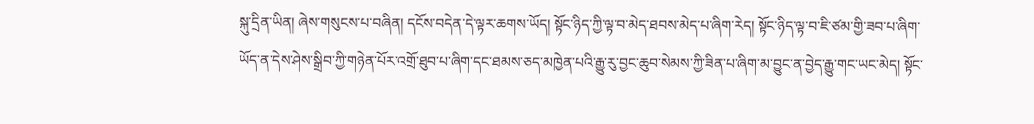སྐུ་དྲིན་ཡིན། ཞེས་གསུངས་པ་བཞིན། དངོས་བདེན་དེ་ལྟར་ཆགས་ཡོད། སྟོང་ཉིད་ཀྱི་ལྟ་བ་མེད་ཐབས་མེད་པ་ཞིག་རེད། སྟོང་ཉིད་ལྟ་བ་ཇི་ཙམ་གྱི་ཟབ་པ་ཞིག་ཡོད་ན་དེས་ཤེས་སྒྲིབ་ཀྱི་གཉེན་པོར་འགྲོ་ཐུབ་པ་ཞིག་དང་ཐམས་ཅད་མཁྱེན་པའི་རྒྱུ་རུ་བྱང་ཆུབ་སེམས་ཀྱི་ཟིན་པ་ཞིག་མ་བྱུང་ན་བྱེད་རྒྱུ་གང་ཡང་མེད། སྟོང་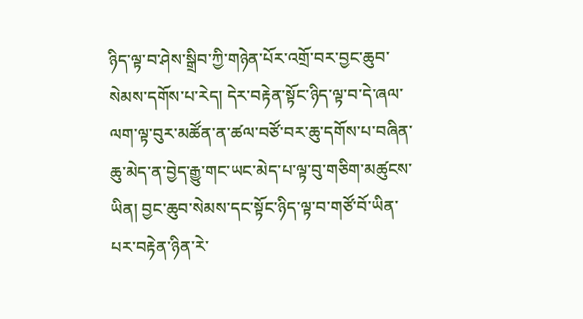ཉིད་ལྟ་བ་ཤེས་སྒྲིབ་ཀྱི་གཉེན་པོར་འགྲོ་བར་བྱང་ཆུབ་སེམས་དགོས་པ་རེད། དེར་བརྟེན་སྟོང་ཉིད་ལྟ་བ་དེ་ཞལ་ལག་ལྟ་བུར་མཚོན་ན་ཚལ་བཙོ་བར་ཆུ་དགོས་པ་བཞིན་ཆུ་མེད་ན་བྱེད་རྒྱུ་གང་ཡང་མེད་པ་ལྟ་བུ་གཅིག་མཚུངས་ཡིན། བྱང་ཆུབ་སེམས་དང་སྟོང་ཉིད་ལྟ་བ་གཙོ་བོ་ཡིན་པར་བརྟེན་ཉིན་རེ་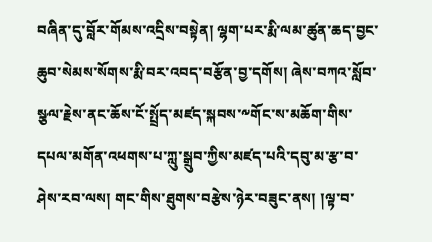བཞིན་དུ་བློར་གོམས་འདྲིས་བསྟེན། ལྷག་པར་རྨི་ལམ་ཚུན་ཆད་བྱང་ཆུབ་སེམས་སོགས་རྨི་བར་འབད་བརྩོན་བྱ་དགོས། ཞེས་བཀའ་སློབ་སྩལ་རྗེས་ནང་ཆོས་ངོ་སྤྲོད་མཛད་སྐབས་༸གོང་ས་མཆོག་གིས་དཔལ་མགོན་འཕགས་པ་ཀླུ་སྒྲུབ་ཀྱིས་མཛད་པའི་དབུ་མ་རྩ་བ་ཤེས་རབ་ལས། གང་གིས་ཐུགས་བརྩེས་ཉེར་བཟུང་ནས། །ལྟ་བ་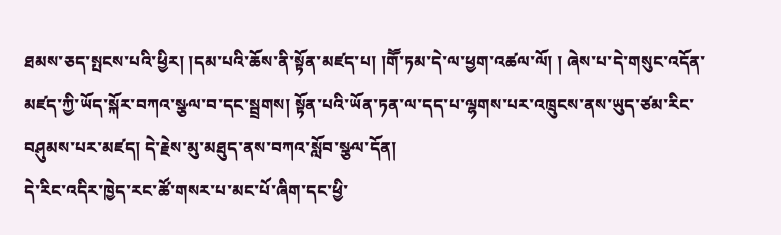ཐམས་ཅད་སྤངས་པའི་ཕྱིར། །དམ་པའི་ཆོས་ནི་སྟོན་མཛད་པ། །གཽ་ཏམ་དེ་ལ་ཕྱག་འཚལ་ལོ། ། ཞེས་པ་དེ་གསུང་འདོན་མཛད་ཀྱི་ཡོད་སྐོར་བཀའ་སྩལ་བ་དང་སྦྲགས། སྟོན་པའི་ཡོན་ཏན་ལ་དད་པ་ལྷགས་པར་འཁྲུངས་ནས་ཡུད་ཙམ་རིང་བཤུམས་པར་མཛད། དེ་རྗེས་མུ་མཐུད་ནས་བཀའ་སློབ་སྩལ་དོན།
དེ་རིང་འདིར་ཁྱེད་རང་ཚོ་གསར་པ་མང་པོ་ཞིག་དང་ཕྱི་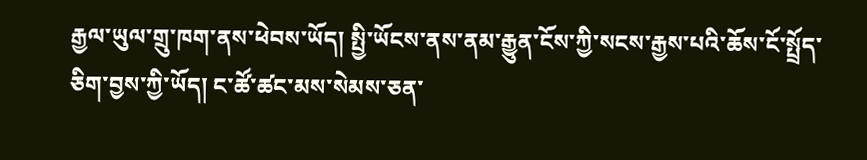རྒྱལ་ཡུལ་གྲུ་ཁག་ནས་ཕེབས་ཡོད། སྤྱི་ཡོངས་ནས་ནམ་རྒྱུན་ངོས་ཀྱི་སངས་རྒྱས་པའི་ཆོས་ངོ་སྤྲོད་ཅིག་བྱས་ཀྱི་ཡོད། ང་ཚོ་ཚང་མས་སེམས་ཅན་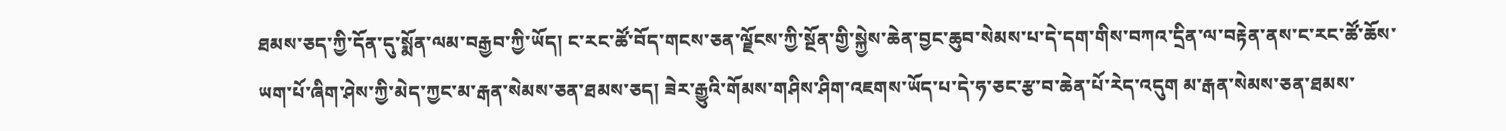ཐམས་ཅད་ཀྱི་དོན་དུ་སྨོན་ལམ་བརྒྱབ་ཀྱི་ཡོད། ང་རང་ཚོ་བོད་གངས་ཅན་ལྗོངས་ཀྱི་སྔོན་གྱི་སྐྱེས་ཆེན་བྱང་ཆུབ་སེམས་པ་དེ་དག་གིས་བཀའ་དྲིན་ལ་བརྟེན་ནས་ང་རང་ཚོ་ཆོས་ཡག་པོ་ཞིག་ཤེས་ཀྱི་མེད་ཀྱང་མ་རྒན་སེམས་ཅན་ཐམས་ཅད། ཟེར་རྒྱུའི་གོམས་གཤིས་ཤིག་འཇགས་ཡོད་པ་དེ་ཧ་ཅང་རྩ་བ་ཆེན་པོ་རེད་འདུག མ་རྒན་སེམས་ཅན་ཐམས་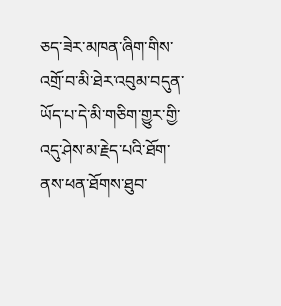ཅད་ཟེར་མཁན་ཞིག་གིས་འགྲོ་བ་མི་ཐེར་འབུམ་བདུན་ཡོད་པ་དེ་མི་གཅིག་གྱུར་གྱི་འདུ་ཤེས་མ་རྗེད་པའི་ཐོག་ནས་ཕན་ཐོགས་ཐུབ་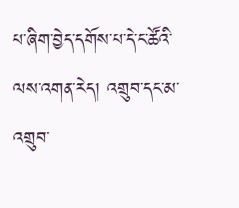པ་ཞིག་བྱེད་དགོས་པ་དེ་ང་ཚོའི་ལས་འགན་རེད། འགྲུབ་དང་མ་འགྲུབ་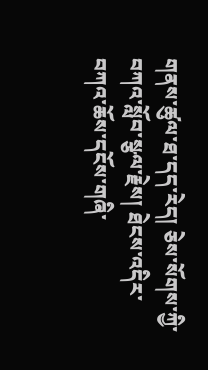གནས་ཚུལ་ཐ་དད་རེད། ཅེས་སོགས་ཀྱི་བཀའ་སློབ་སྩལ་རྗེས། ཐེངས་འདིར་བཀའ་ཆོས་དངོས་གཞི་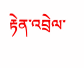རྟེན་འབྲེལ་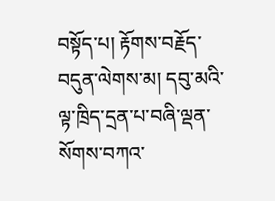བསྟོད་པ། རྟོགས་བརྗོད་བདུན་ལེགས་མ། དབུ་མའི་ལྟ་ཁྲིད་དྲན་པ་བཞི་ལྡན་སོགས་བཀའ་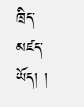ཁྲིད་མཛད་ཡོད། །